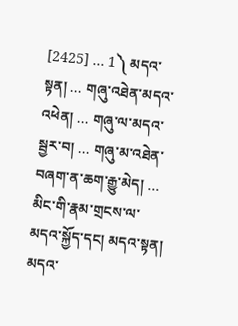[2425] ... 1༽ མདའ་སྟན། ... གཞུ་འཐེན་མདའ་འཕེན། ... གཞུ་ལ་མདའ་སྦྱར་བ། ... གཞུ་མ་འཐེན་བཞག་ན་ཆག་རྒྱུ་མེད། ... མིང་གི་རྣམ་གྲངས་ལ་མདའ་སྐྱོད་དང། མདའ་སྟན། མདའ་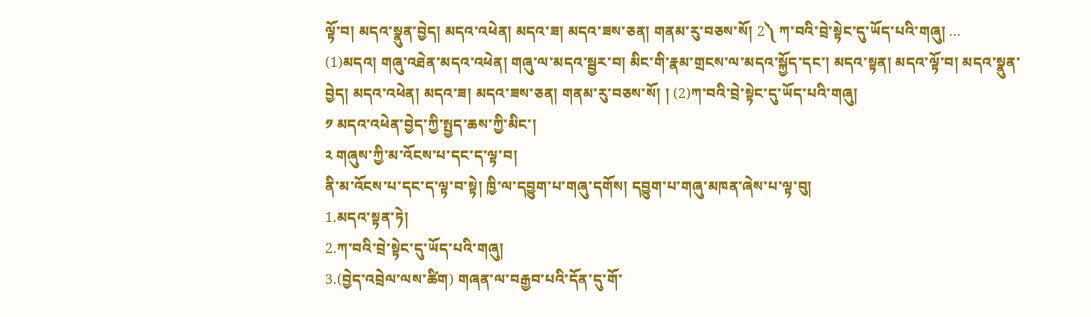ལྟོ་བ། མདའ་སྣུན་བྱེད། མདའ་འཕེན། མདའ་ཟ། མདའ་ཟས་ཅན། གནམ་རུ་བཅས་སོ། 2༽ ཀ་བའི་བྲེ་སྟེང་དུ་ཡོད་པའི་གཞུ། ...
(1)མདའ། གཞུ་འཐེན་མདའ་འཕེན། གཞུ་ལ་མདའ་སྦྱར་བ། མིང་གི་རྣམ་གྲངས་ལ་མདའ་སྐྱོད་དང་། མདའ་སྟན། མདའ་ལྟོ་བ། མདའ་སྣུན་བྱེད། མདའ་འཕེན། མདའ་ཟ། མདའ་ཟས་ཅན། གནམ་རུ་བཅས་སོ། ། (2)ཀ་བའི་བྲེ་སྟེང་དུ་ཡོད་པའི་གཞུ།
༡ མདའ་འཕེན་བྱེད་ཀྱི་སྤྱད་ཆས་ཀྱི་མིང་།
༢ གཞུས་ཀྱི་མ་འོངས་པ་དང་ད་ལྟ་བ།
ནི་མ་འོངས་པ་དང་ད་ལྟ་བ་སྟེ། ཁྱི་ལ་དབྱུག་པ་གཞུ་དགོས། དབྱུག་པ་གཞུ་མཁན་ཞེས་པ་ལྟ་བུ།
1.མདའ་སྟན་ཏེ།
2.ཀ་བའི་བྲེ་སྟེང་དུ་ཡོད་པའི་གཞུ།
3.(བྱེད་འབྲེལ་ལས་ཚིག) གཞན་ལ་བརྒྱབ་པའི་དོན་དུ་གོ་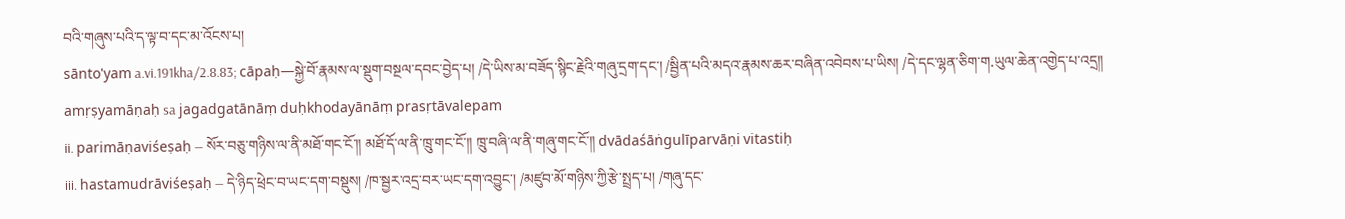བའི་གཞུས་པའི་ད་ལྟ་བ་དང་མ་འོངས་པ།
sānto'yam a.vi.191kha/2.8.83; cāpaḥ—སྐྱེ་བོ་རྣམས་ལ་སྡུག་བསྔལ་དབང་བྱེད་པ། /དེ་ཡིས་མ་བཟོད་སྙིང་རྗེའི་གཞུ་དྲག་དང་། /སྦྱིན་པའི་མདའ་རྣམས་ཆར་བཞིན་འབེབས་པ་ཡིས། /དེ་དང་ལྷན་ཅིག་ག.ཡུལ་ཆེན་འགྱེད་པ་འདྲ༎ amṛṣyamāṇaḥ sa jagadgatānāṃ duḥkhodayānāṃ prasṛtāvalepam
ii. parimāṇaviśeṣaḥ — སོར་བཅུ་གཉིས་ལ་ནི་མཐོ་གང་ངོ་༎ མཐོ་དོ་ལ་ནི་ཁྲུ་གང་ངོ་༎ ཁྲུ་བཞི་ལ་ནི་གཞུ་གང་ངོ་༎ dvādaśāṅgulīparvāṇi vitastiḥ
iii. hastamudrāviśeṣaḥ — དེ་ཉིད་ཕྲེང་བ་ཡང་དག་བསྡུས། /ཁ་སྦྱར་འདྲ་བར་ཡང་དག་འབྱུང་། /མཛུབ་མོ་གཉིས་ཀྱི་རྩེ་སྤྲད་པ། /གཞུ་དང་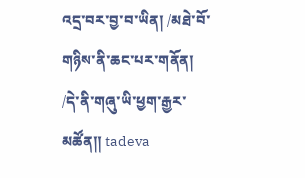འདྲ་བར་བྱ་བ་ཡིན། /མཐེ་བོ་གཉིས་ནི་ཆང་པར་གནོན། /དེ་ནི་གཞུ་ཡི་ཕྱག་རྒྱར་མཚོན༎ tadeva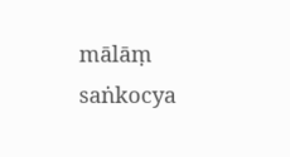mālāṃ saṅkocya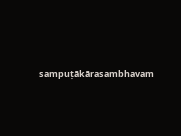sampuṭākārasambhavam